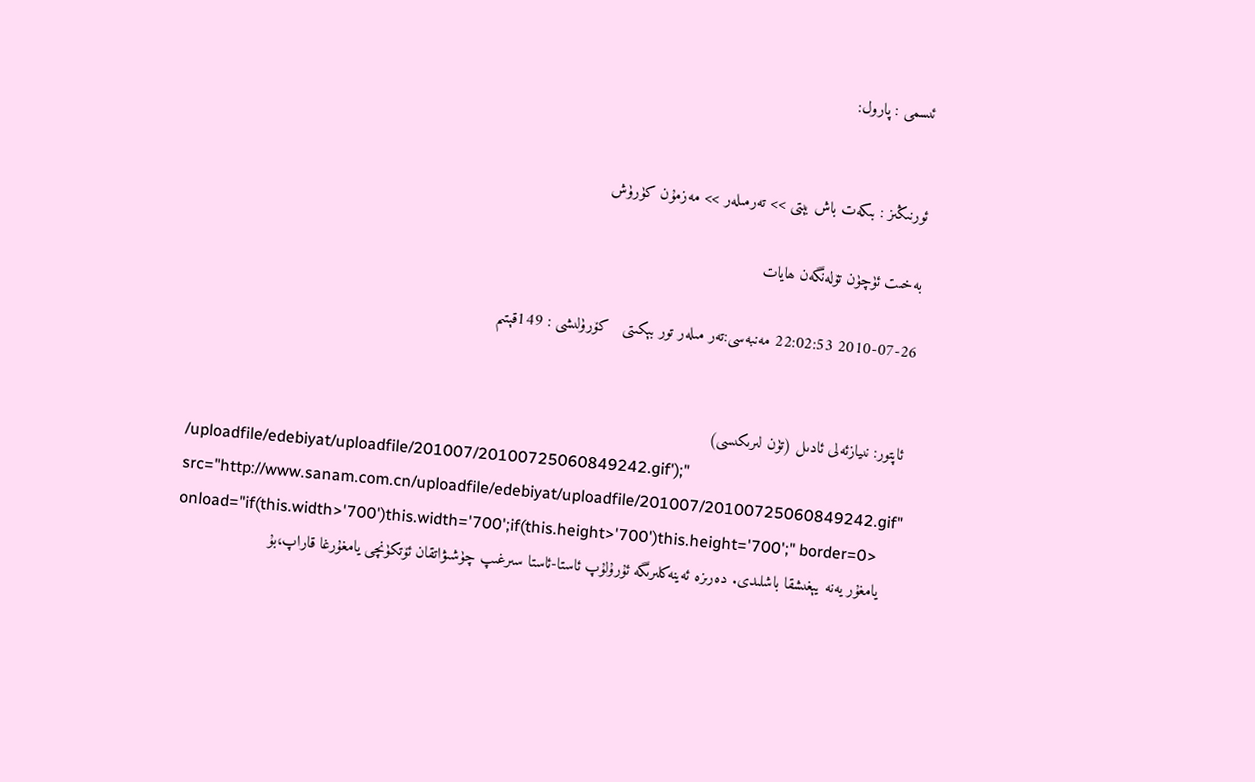ئىسمى : پارول:


ئورنىڭىز : بىكەت باش بېتى >> تەرمىلەر >> مەزمۇن كۈرۈش

بەخىت ئۈچۈن تۆلەنگەن ھايات

2010-07-26 22:02:53 مەنبەسى:تەر مىلەر تور بېكىتى   كۆرۈلىشى : 149قېتىم


 ئاپتور: نىيازئەلى ئادىل (تۈن لىرىكىسى)
/uploadfile/edebiyat/uploadfile/201007/20100725060849242.gif');" src="http://www.sanam.com.cn/uploadfile/edebiyat/uploadfile/201007/20100725060849242.gif" onload="if(this.width>'700')this.width='700';if(this.height>'700')this.height='700';" border=0>
    يامغۇر يەنە يېغىشقا باشلىدى. دەرىزە ئەينەكلىرىگە ئۇرۇلۇپ ئاستا-ئاستا سىرغىپ چۈشىۋاتقان ئۆتكۈنچى يامغۇرغا قاراپ،بۇ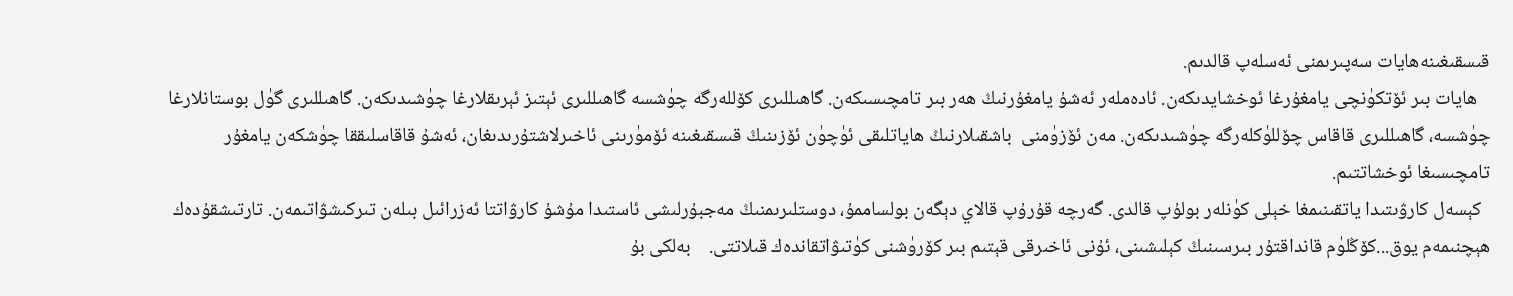قىسقىغىنەھايات سەپىرىمنى ئەسلەپ قالدىم.
   ھايات بىر ئۆتكۈنچى يامغۇرغا ئوخشايدىكەن. ئادەملەر ئەشۇ يامغۇرنىڭ ھەر بىر تامچىسىكەن. گاھىللىرى كۆللەرگە چۈشسە گاھىللىرى ئېتىز ئېرىقلارغا چۈشىدىكەن. گاھىللىرى گۈل بوستانلارغا چۈشسە، گاھىللىرى قاقاس چۆللۈكلەرگە چۈشىدىكەن. مەن ئۆزۈمنى  باشقىلارنىڭ ھاياتلىقى ئۈچۈن ئۆزىنىڭ قىسقىغىنە ئۆمۈرىنى ئاخىرلاشتۇرىدىغان، ئەشۇ قاقاسلىققا چۈشكەن يامغۇر تامچىسىغا ئوخشاتتىم.
  كېسەل كارۋىتىدا ياتقىنىمغا خېلى كۈنلەر بولۇپ قالدى. گەرچە قۇرۇپ قالاي دېگەن بولساممۇ، دوستلىرىمنىڭ مەجبۇرلىشى ئاستىدا مۇشۇ كارۋاتتا ئەزرائىل بىلەن تىركىشۋاتىمەن. تارتىشقۇدەك ھېچنىمەم يوق...كۆڭلۈم قانداقتۇر بىرسىنىڭ كېلىشىنى، ئۇنى ئاخىرقى قېتىم بىر كۆرۈشنى كۈتىۋاتقاندەك قىلاتتى.    بەلكى بۇ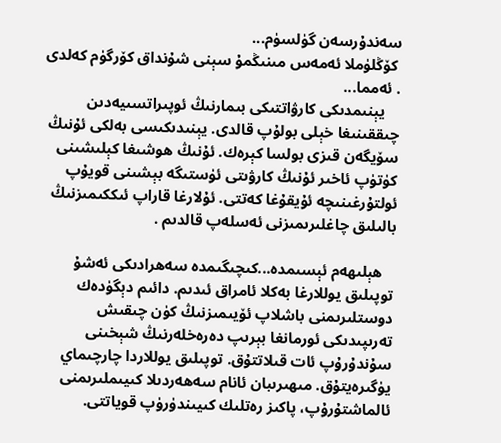سەندۇرسەن گۈلسۈم...
 كۆڭلۈملا ئەمەس مىنىڭمۇ سېنى شۇنداق كۆرگۈم كەلدى . ئەمما...
    يېنىمدىكى كارۋاتتىكى بىمارنىڭ ئوپىراتسىيەدىن چىققىنىغا خېلى بولۇپ قالدى. يېنىدىكىسى بەلكى ئۇنىڭ سۆيگەن قىزى بولسا كېرەك. ئۇنىڭ ھوشىغا كېلىشىنى كۈتۈپ ئاخىر ئۇنىڭ كارۋىتى ئۈستىگە بېشىنى قويۇپ ئولتۇرغىنىچە ئۇيقۇغا كەتتى. ئۇلارغا قاراپ ئىككىمىزنىڭ بالىلىق چاغلىرىمىزنى ئەسلەپ قالدىم .

   ھېلىھەم ئېسىمدە...كىچىگىمدە سەھرادىكى ئەشۇ توپىلىق يوللارغا بەكلا ئامراق ئىدىم. دائىم دېگۈدەك دوستلىرىمنى باشلاپ ئۆيىمىزنىڭ كۈن چىقىش تەرىپىدىكى ئورمانغا بېرىپ دەرەخلەرنىڭ شېخىنى سۇندۇرۇپ ئات قىلاتتۇق. توپىلىق يوللاردا چارچىماي يۈگىرەيتۇق. مىھىرىبان ئانام سەھەردىلا كىيىملىرىمنى ئالماشتۇرۇپ، پاكىز رەتلىك كىيىندۈرۈپ قوياتتى.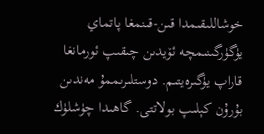خوشاللىقىمدا قىن-قىنمغا پاتماي يۈگۈرگىنىمچە ئۆيدىن چىقىپ ئورمانغا قاراپ يۈگىرەيتىم. دوستلىرىممۇ مەندىن بۇرۇن كېلىپ بولاتتى. گاھىدا چۈشلۈك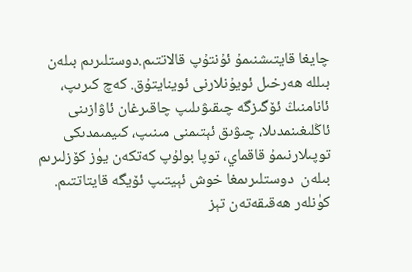چايغا قايتىشنىمۇ ئۇنتۇپ قالاتتىم.دوستلىرىم بىلەن بىللە ھەرخىل ئويۇنلارنى ئوينايتۇق. كەچ كىرىپ، ئانامنىڭ ئۆگىزگە چىقىۋىلىپ چاقىرغان ئاۋازىنى ئاڭلىغىنمدىلا، چىۋىق ئېتىمنى مىنىپ، كىيمىمدىكى توپىلارنىمۇ قاقماي، توپا بولۇپ كەتكەن يۈز كۆزلىرىم بىلەن  دوستلىرىمغا خوش ئېيتىپ ئۆيگە قايتاتتىم.
كۈنلەر ھەقىقەتەن تېز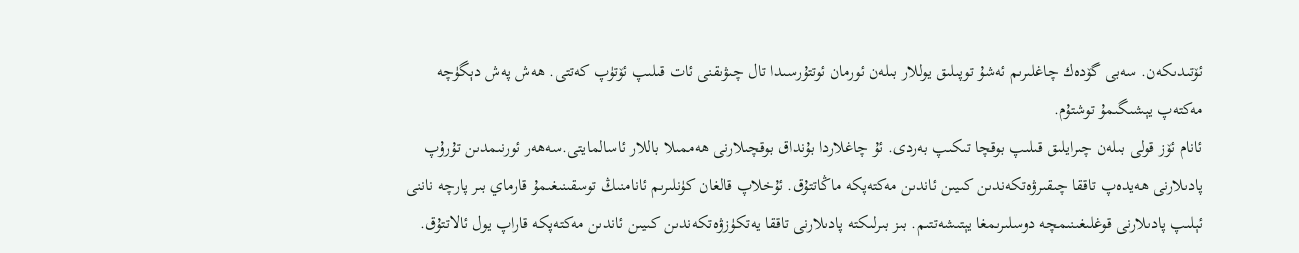ئۆتىدىكەن. سەبى گۆدەك چاغلىرىم ئەشۇ توپىلىق يوللار بىلەن ئورمان ئوتتۇرسىدا تال چىۋىقنى ئات قىلىپ ئۆتۈپ كەتتى. ھەش پەش دېگۈچە مەكتەپ يېشىگىمۇ توشتۇم.
ئانام ئۆز قولى بىلەن چىرايلىق قىلىپ بوقچا تىكىپ بەردى. ئۇ چاغلاردا بۇنداق بوقچىلارنى ھەممىلا باللار ئاسالمايتى.سەھەر ئورنىمدىن تۇرۇپ پادىلارنى ھەيدەپ تاققا چىقىرۋەتكەندىن كىيىن ئاندىن مەكتەپكە ماڭاتتۇق. ئۇخلاپ قالغان كۈنلىرىم ئانامنىڭ توسقىنىغىمۇ قارماي بىر پارچە ناننى ئېلىپ پادىلارنى قوغلىغىنىمچە دوسلىرىمغا يېتىشەتتىم. بىز بىرلىكتە پادىلارنى تاققا يەتكۈزۋەتكەندىن كىيىن ئاندىن مەكتەپكە قاراپ يول ئالاتتۇق.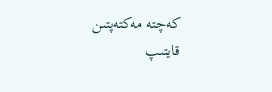كەچتە مەكتەپتىن قايتىپ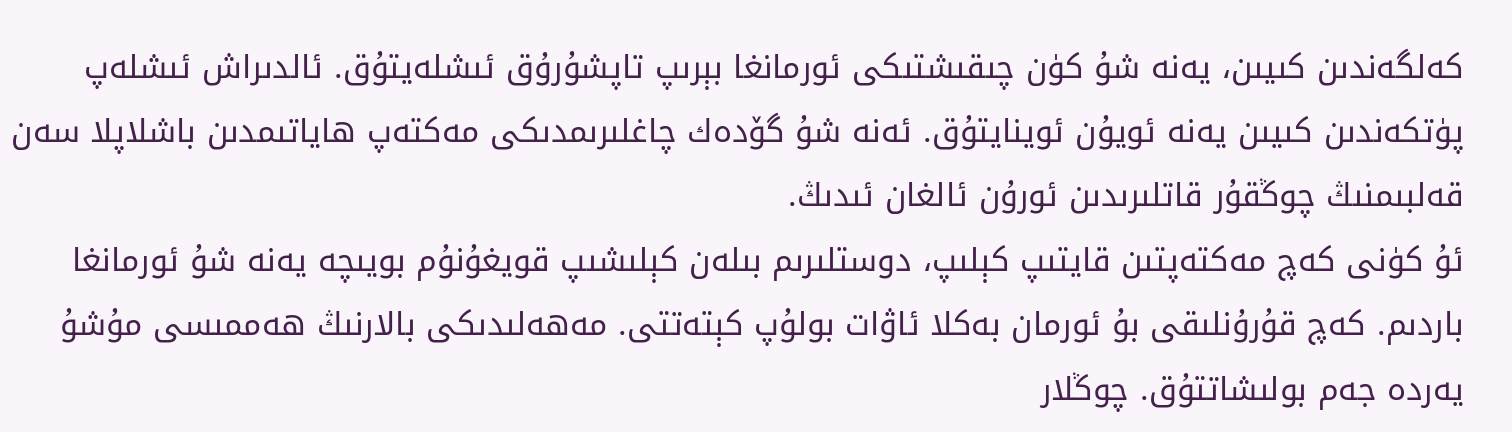كەلگەندىن كىيىن، يەنە شۇ كۈن چىقىشتىكى ئورمانغا بېرىپ تاپشۇرۇق ئىشلەيتۇق. ئالدىراش ئىشلەپ پۈتكەندىن كىيىن يەنە ئويۇن ئوينايتۇق. ئەنە شۇ گۆدەك چاغلىرىمدىكى مەكتەپ ھاياتىمدىن باشلاپلا سەن قەلبىمنىڭ چوڭقۇر قاتلىرىدىن ئورۇن ئالغان ئىدىڭ.
ئۇ كۈنى كەچ مەكتەپتىن قايتىپ كېلىپ، دوستلىرىم بىلەن كېلىشىپ قويغۇنۇم بويىچە يەنە شۇ ئورمانغا باردىم. كەچ قۇرۇنلىقى بۇ ئورمان بەكلا ئاۋات بولۇپ كېتەتتى. مەھەلىدىكى بالارنىڭ ھەممىسى مۇشۇ يەردە جەم بولىشاتتۇق. چوڭلار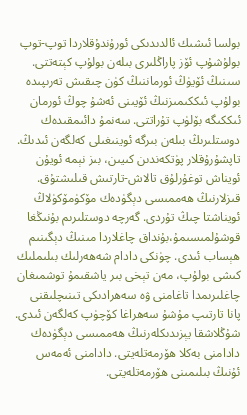بولسا ئىشىك ئالدىدىكى ئورۇندۇقلاردا توپ-توپ بولۇشۇپ ئۆز پاراڭلىرى بىلەن بولۇپ كېتەتتى.
سىنىڭ ئۆيۈڭ ئورماننىڭ كۈن چىقىش تەرىپىدە بولۇپ ئىككىمىزنىڭ ئۆيىنى ئەشۇ چوڭ ئورمان ئىككىگە بۆلۈپ تۇراتتى. سەنمۇ دائىمقىدەك دوستلىرىڭ بىلەن بىرگە ئوينىغىلى كەلگەن ئىدىڭ. تاپشۇرۇقلار پۈتكەندىن كىيىن، بىز نېمە ئويۇن ئويناش توغۇرلۇق تالاش-تارتىش قىلىشتۇق. قىزلارنىڭ ھەممىسى دېگۈدەك مۆكۈمۆكۈلاڭ ئويناشتا چىڭ تۇردى. گەرچە دوستلىرىم بۇنىڭغا قوشۇلمىسىمۇ،بۇنداق چاغلاردا مىنىڭ دېگىنىم ھېساب ئىدى. چۈنكى دادام شەھەرلىك بىلىملىك كىشى بولۇپ، مەن تېخى بىر ياشقىمۇ توشمىغان چاغلىرىمدا تاغامنى ۋە سەھرادىكى تىنىچلىقنى پانا تارتىپ مۇشۇ سەھراغا كۆچۈپ كەلگەن ئىدى. شۇڭلاشقا يېزىدىكلەرنىڭ ھەممىسى دېگۈدەك دادامنى بەكلا ھۆرمەتلەيتى. دادامنى ئەمەس ئۇنىڭ بىلىمىنى ھۆرمەتلەيتى.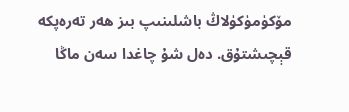مۆكۈمۈكۈلاڭ باشلىنىپ بىز ھەر تەرەپكە قېچىشتۇق. دەل شۇ چاغدا سەن ماڭا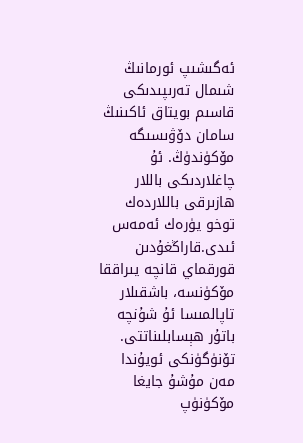ئەگىشىپ ئورمانىڭ شىمال تەرىپىدىكى قاسىم بويتاق ئاكىنىڭ سامان دۆۋىسىگە مۆكۈندۈڭ. ئۇ چاغلاردىكى باللار ھازىرقى باللاردەك توخو يۈرەك ئەمەس ئىدى.قاراڭغۇدىن قورقماي قانچە يىراققا مۆكۈنسە، باشقىلار تاپالمىسا ئۇ شۇنچە باتۇر ھېسابلىناتتى. تۆنۈگۈنكى ئويۇندا مەن مۇشۇ جايغا مۆكۈنۈپ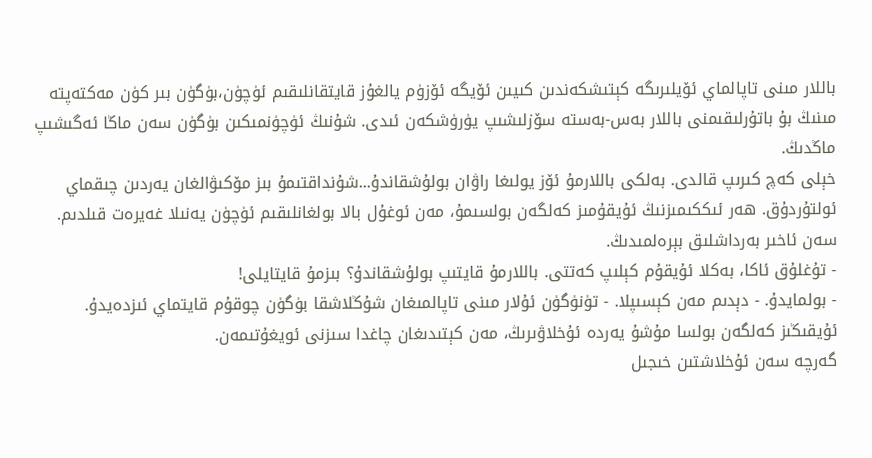باللار مىنى تاپالماي ئۆيلىرىگە كېتىشكەندىن كىيىن ئۆيگە ئۆزۈم يالغۇز قايتقانلىقىم ئۈچۈن،بۈگۈن بىر كۈن مەكتەپتە مىنىڭ بۇ باتۇرلىقىمنى باللار بەس-بەستە سۆزلىشىپ يۈرۈشكەن ئىدى. شۇنىڭ ئۈچۈنمىكىن بۈگۈن سەن ماڭا ئەگىشىپ ماڭدىڭ.
خېلى كەچ كىرىپ قالدى. بەلكى باللارمۇ ئۆز يولىغا راۋان بولۇشقاندۇ...شۇنداقتىمۇ بىز مۆكىۋالغان يەردىن چىقماي ئولتۇردۇق. ھەر ئىككىمىزنىڭ ئۇيقۇمىز كەلگەن بولسىمۇ، مەن ئوغۇل بالا بولغانلىقىم ئۈچۈن يەنىلا غەيرەت قىلدىم. سەن ئاخىر بەرداشلىق بېرەلمىدىڭ.
- تۇغلۇق ئاكا، بەكلا ئۇيقۇم كېلىپ كەتتى. باللارمۇ قايتىپ بولۇشقاندۇ؟ بىزمۇ قايتايلى!
- بولمايدۇ. - دېدىم مەن كېسىپلا. - تۈنۈگۈن ئۇلار مىنى تاپالمىغان شۇڭلاشقا بۈگۈن چوقۇم قايتماي ئىزدەيدۇ. ئۇيقىڭىز كەلگەن بولسا مۇشۇ يەردە ئۇخلاۋىرىڭ، مەن كېتىدىغان چاغدا سىزنى ئويغۇتىمەن.
گەرچە سەن ئۇخلاشتىن خىجىل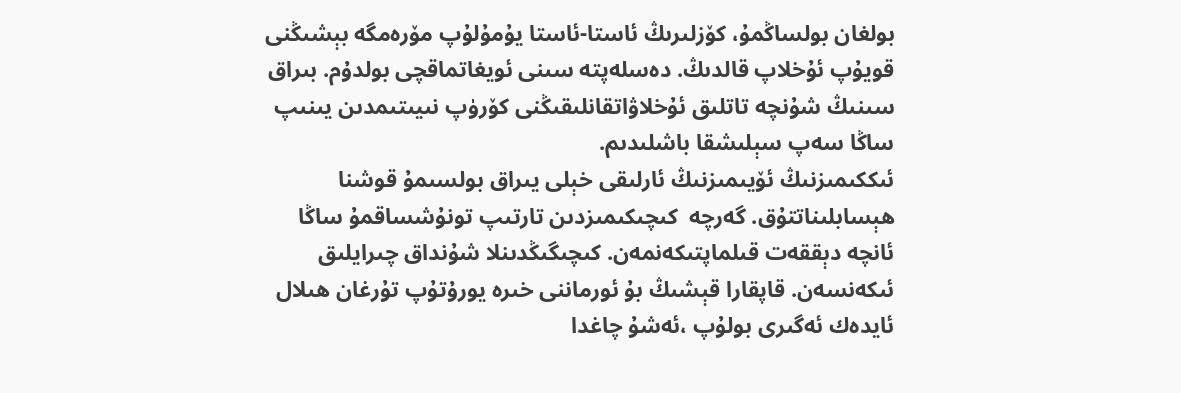بولغان بولساڭمۇ، كۆزلىرىڭ ئاستا-ئاستا يۇمۇلۇپ مۆرەمگە بېشىڭنى قويۇپ ئۇخلاپ قالدىڭ. دەسلەپتە سىنى ئويغاتماقچى بولدۇم. بىراق سىنىڭ شۇنچە تاتلىق ئۇخلاۋاتقانلىقىڭنى كۆرۈپ نىيىتىمدىن يىنىپ ساڭا سەپ سېلىشقا باشلىدىم.
ئىككىمىزنىڭ ئۆيىمىزنىڭ ئارلىقى خېلى يىراق بولسىمۇ قوشنا ھېسابلىناتتۇق. گەرچە  كىچىكىمىزدىن تارتىپ تونۇشساقمۇ ساڭا ئانچە دېققەت قىلماپتىكەنمەن. كىچىگىڭدىنلا شۇنداق چىرايلىق ئىكەنسەن. قاپقارا قېشىڭ بۇ ئورماننى خىرە يورۇتۇپ تۇرغان ھىلال ئايدەك ئەگىرى بولۇپ ،ئەشۇ چاغدا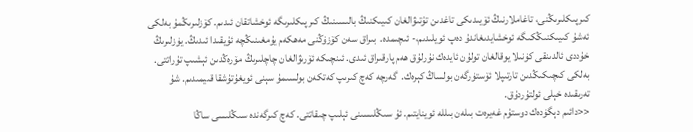كىرپىكلىرىڭنى، تاغاملارنىڭ ئۆيىدىكى تاغدىن تۇتىۋالغان كىيىكنىڭ بالىسىنىڭ كىرپىكلىرىگە ئوخشاتقان ئىدىم. كۆزلىرىڭمۇ بەلكى ئەشۇ كىيىكنىڭكىگە ئوخشايدىغاندۇ دەپ ئويلىدىم،- ئىچىمدە.  بىراق سەن كۆزۈڭنى مەھكەم يۇمغىنىڭچە ئۇيقىدا ئىدىڭ. يۈزلىرىڭ خۇددى ئالدىنقى كۈنىلا يوقالغان تولۇن ئايدەك نۇرلۇق ھەم پارقىراق ئىدى. ئىنچىكە ئۆرىۋالغان چاچلىرىڭ مۆرەڭدىن ئېشىپ تۇراتتى. بەلكى كىچىكىڭدىن تارتىپلا ئۆستۈرگەن بولساڭ كېرەك.  گەرچە كەچ كىرىپ كەتكەن بولسىمۇ سېنى ئويغۇتۇشقا قىيمىدىم. شۇ تەرىقىدە خېلى ئولتۇردۇق.
<<دائىم دېگۈدەك دوستۇم غەيرەت بىلەن بىللە ئوينايتىم. ئۇ سىڭلىسىنى ئېلىپ چىقاتتى. كەچ كىرگەندە سىڭلىسى ساڭا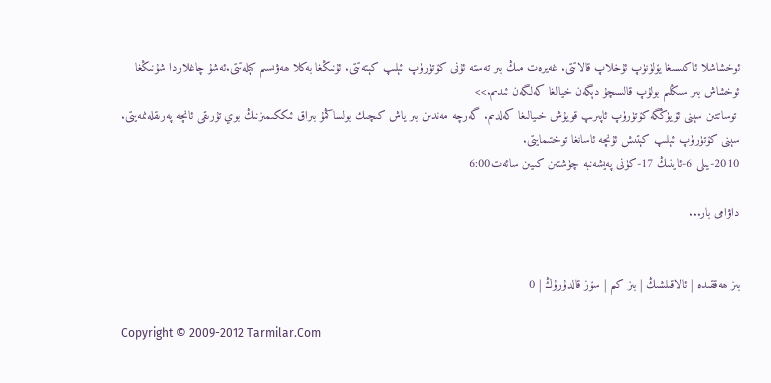ئوخشاشلا ئاكىسىغا يۆلۈنۈپ ئۇخلاپ قالاتتى. غەيرەت مىڭ بىر تەستە ئۇنى كۆتۈرۈپ ئېلىپ كېتەتتى. ئۇنىڭغا بەكلا ھەۋىسىم كېلەتتى.ئەشۇ چاغلاردا شۇنىڭغا ئوخشاش بىر سىڭلىم بولۇپ قالسىچۇ دېگەن خيالغا كەلگەن ئىدىم.>>
 توساتتىن سېنى ئۆيۈڭگە كۆتۈرۈپ ئاپىرىپ قويۇش خىيالىغا كەلدىم. گەرچە مەندىن بىر ياش كىچىك بولساڭمۇ بىراق ئىككىمىزنىڭ بوي تۇرىقى ئانچە پەرىقلەنمەيتى. سېنى كۆتۈرۈپ ئېلىپ كېتىش ئۇنچە ئاسانغا توختىمايتى.
2010-يىلى 6-ئاينىڭ 17-كۈنى پەيشەنبە چۈشتىن كىيىن سائەت6:00

داۋامى بار...


بىز ھەققىدە | ئالاقىلشىڭ | بىز كىم | سۆز قالدۇرۇڭ | 0

Copyright © 2009-2012 Tarmilar.Com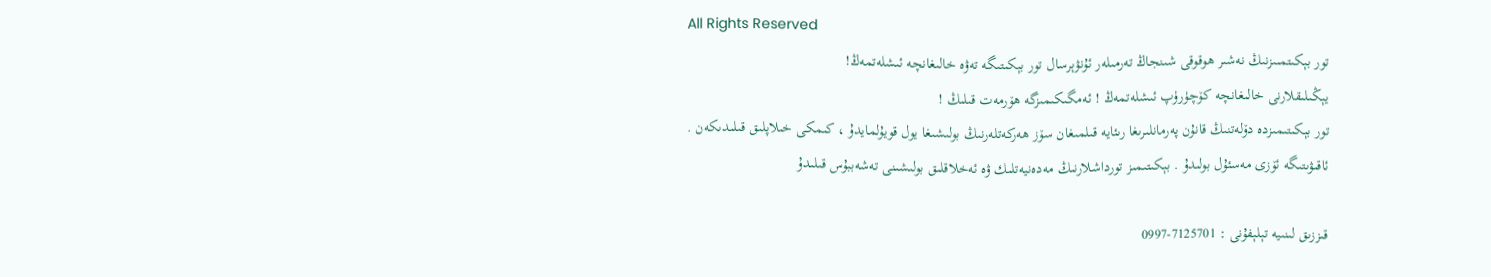All Rights Reserved
تور بېكىتمىىزنىڭ نەشىر ھوقوقى شىنجاڭ تەرمىلەر ئۇنۋېرسال تور بېكىتىگە تەۋە خالىغانچە ئىشلەتمەڭ!
يېڭىلىقلارنى خالىغانچە كۆچۈرۈپ ئىشلەتمەڭ ! ئەمگىكىمىزگە ھۆرمەت قىلىڭ !
تور بېكىتىمىزدە دۆلەتنىڭ قانۇن پەرمانلىرىغا رىئايە قىلمىغان سۆز ھەركەتلەرنىڭ بولىشىغا يول قويۇلمايدۇ ، كىمكى خىلاپلىق قىلىدىكەن .
ئاقىۋىتىگە ئۆزى مەسئۇل بولىدۇ . بېكىتىمىز تورداشلارنىڭ مەدەنيەتلىك ۋە ئەخلاقلىق بولىشىنى تەشەببۇس قىلىدۇ

قىززىق لىنىيە تېلېفۇنى : 7125701-0997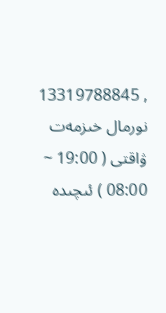, 13319788845 نورمال خىزمەت ۋاقتى ( 19:00 ~ 08:00 ) ئىچىدە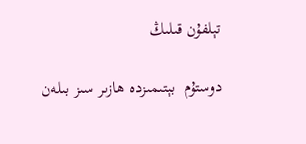تېلفۇن قىلىڭ

دوستۇم  بېتىمىزدە ھازىر سىز بىلەن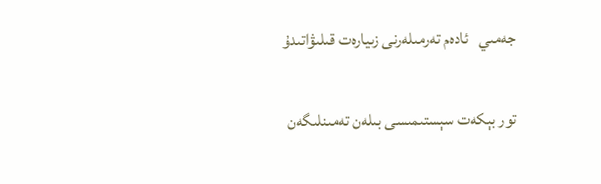جەمىي   ئادەم تەرمىلەرنى زىيارەت قىلىۋاتىدۇ

تور بېكەت سېستىمىسى بىلەن تەمىنلىگەن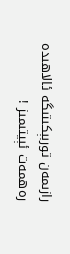رازىمەن توربېكىتىگە ئالاھىدە رەھمەت ئېيتىمىز !